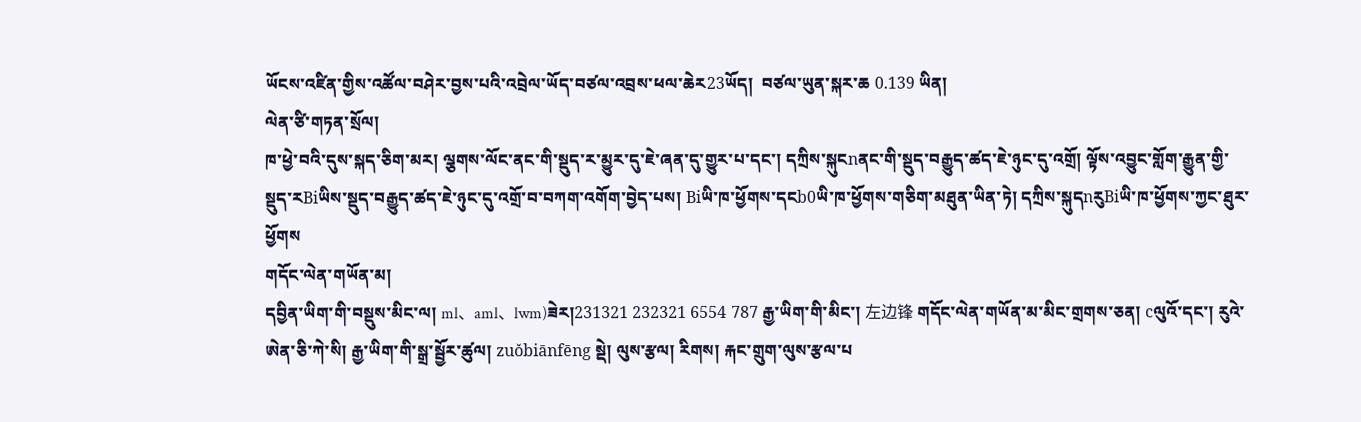ཡོངས་འཛིན་གྱིས་འཚོལ་བཤེར་བྱས་པའི་འབྲེལ་ཡོད་བཙལ་འབྲས་ཕལ་ཆེར23ཡོད།  བཙལ་ཡུན་སྐར་ཆ 0.139 ཡིན།
ལེན་ཙི་གཏན་སྲོལ།
ཁ་ཕྱེ་བའི་དུས་སྐད་ཅིག་མར། ལྕགས་ལོང་ནང་གི་སྡུད་ར་མྱུར་དུ་ཇེ་ཞན་དུ་གྱུར་པ་དང་། དཀྲིས་སྐུངnནང་གི་སྡུད་བརྒྱུད་ཚད་ཇེ་ཉུང་དུ་འགྲོ། ལྟོས་འབྱུང་གློག་རྒྱུན་གྱི་སྡུད་རBiཡིས་སྡུད་བརྒྱུད་ཚད་ཇེ་ཉུང་དུ་འགྲོ་བ་བཀག་འགོག་བྱེད་པས། Biཡི་ཁ་ཕྱོགས་དངb0ཡི་ཁ་ཕྱོགས་གཅིག་མཐུན་ཡིན་ཏེ། དཀྲིས་སྐུདnརུBiཡི་ཁ་ཕྱོགས་ཀྱང་ཐུར་ཕྱོགས
གདོང་ལེན་གཡོན་མ།
དབྱིན་ཡིག་གི་བསྡུས་མིང་ལ། ml、aml、lwm)ཟེར།231321 232321 6554 787 རྒྱ་ཡིག་གི་མིང་། 左边锋 གདོང་ལེན་གཡོན་མ་མིང་གྲགས་ཅན། cལུའོ་དང་། རུའེ་ཨེན་ཅི་ཀེ་སི། རྒྱ་ཡིག་གི་སྒྲ་སྦྱོར་ཚུལ། zuǒbiānfēng སྡེ། ལུས་རྩལ། རིགས། རྐང་གྲུག་ལུས་རྩལ་པ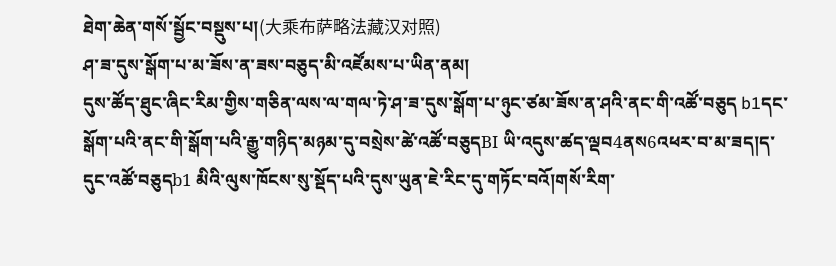ཐེག་ཆེན་གསོ་སྦྱོང་བསྡུས་པ།(大乘布萨略法藏汉对照)
ཤ་ཟ་དུས་སྒོག་པ་མ་ཟོས་ན་ཟས་བཅུད་མི་འཛོམས་པ་ཡིན་ནམ།
དུས་ཚོད་ཐུང་ཞིང་རིམ་གྱིས་གཅིན་ལས་ལ་གལ་ཏེ་ཤ་ཟ་དུས་སྒོག་པ་ཉུང་ཙམ་ཟོས་ན་ཤའི་ནང་གི་འཚོ་བཅུད b1དང་སྒོག་པའི་ནང་གི་སྒོག་པའི་རྒྱུ་གཉིད་མཉམ་དུ་བསྲེས་ཚེ་འཚོ་བཅུདBI ཡི་འདུས་ཚད་ལྡབ4ནས6འཕར་བ་མ་ཟད།ད་དུང་འཚོ་བཅུདb1 མིའི་ལུས་ཁོངས་སུ་སྡོད་པའི་དུས་ཡུན་ཇེ་རིང་དུ་གཏོང་བའོ།གསོ་རིག་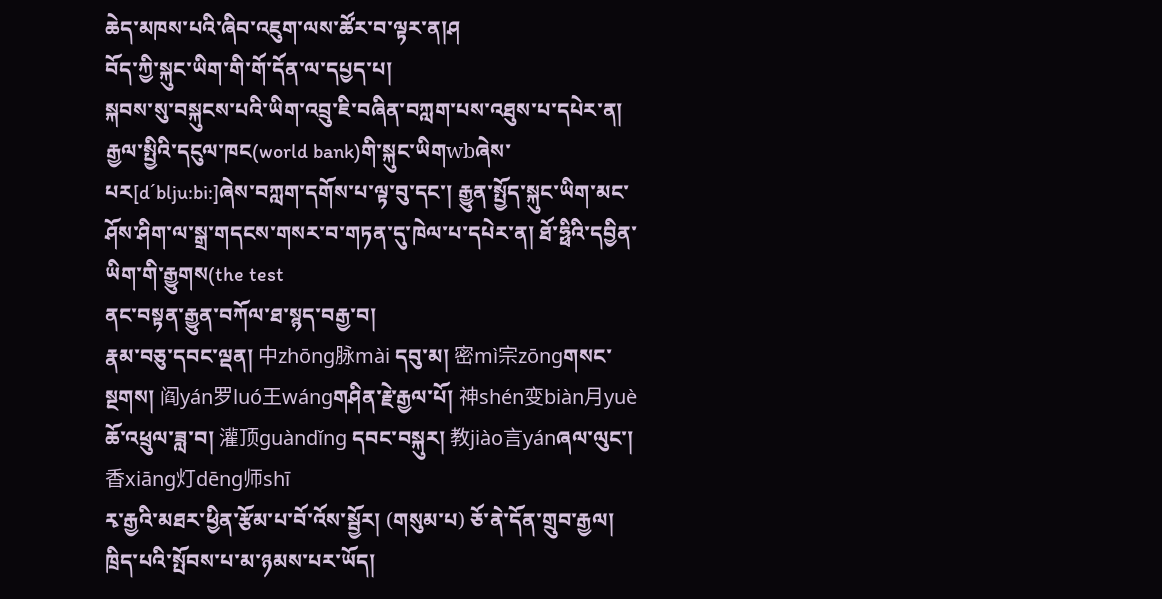ཆེད་མཁས་པའི་ཞིབ་འཇུག་ལས་ཚོར་བ་ལྟར་ན།ཤ
བོད་ཀྱི་སྐུང་ཡིག་གི་གོ་དོན་ལ་དཔྱད་པ།
སྐབས་སུ་བསྐུངས་པའི་ཡིག་འབྲུ་ཇི་བཞིན་བཀླག་པས་འཐུས་པ་དཔེར་ན། རྒྱལ་སྤྱིའི་དངུལ་ཁང(world bank)གི་སྐུང་ཡིགwbཞེས་པར[dˊblju:bi:]ཞེས་བཀླག་དགོས་པ་ལྟ་བུ་དང་། རྒྱུན་སྤྱོད་སྐུང་ཡིག་མང་ཤོས་ཤིག་ལ་སྒྲ་གདངས་གསར་བ་གཏན་དུ་ཁེལ་པ་དཔེར་ན། ཐོ་ཧྥིའི་དབྱིན་ཡིག་གི་རྒྱུགས(the test
ནང་བསྟན་རྒྱུན་བཀོལ་ཐ་སྙད་བརྒྱ་བ།
རྣམ་བཅུ་དབང་ལྡན། 中zhōng脉mài དབུ་མ། 密mì宗zōngགསང་སྔགས། 阎yán罗luó王wángགཤིན་རྗེ་རྒྱལ་པོ། 神shén变biàn月yuè ཆོ་འཕྲུལ་ཟླ་བ། 灌顶guàndǐng དབང་བསྐུར། 教jiào言yánཞལ་ལུང་། 香xiāng灯dēng师shī
རྭ་རྒྱའི་མཐར་ཕྱིན་རྩོམ་པ་བོ་འོས་སྦྱོར། (གསུམ་པ) ཅོ་ནེ་དོན་གྲུབ་རྒྱལ།
ཁྲིད་པའི་སྤོབས་པ་མ་ཉམས་པར་ཡོད།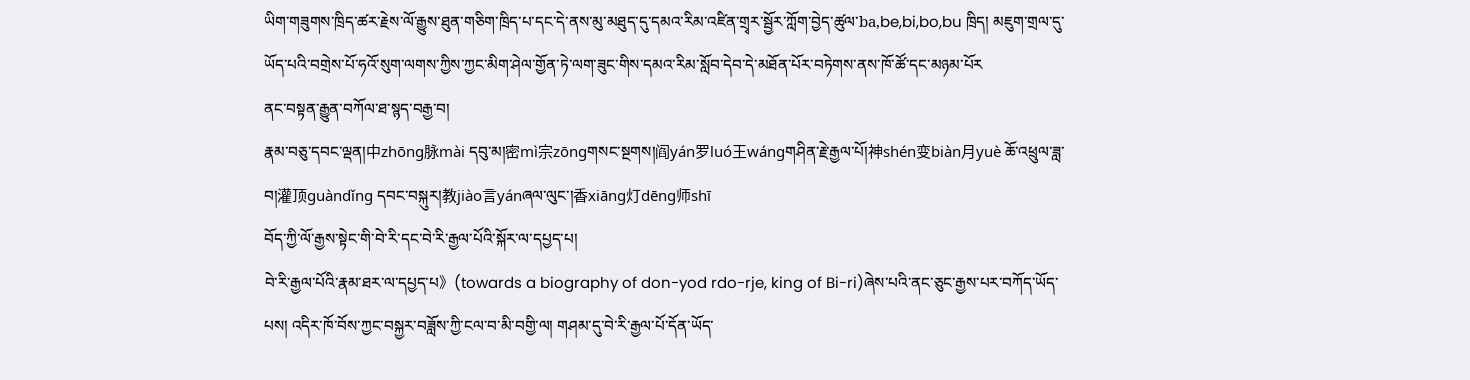ཡིག་གཟུགས་ཁྲིད་ཚར་རྗེས་ལོ་རྒྱུས་ཐུན་གཅིག་ཁྲིད་པ་དང་དེ་ནས་མུ་མཐུད་དུ་དམའ་རིམ་འཛིན་གྲྭར་སྦྱོར་ཀློག་བྱེད་ཚུལ་ba,be,bi,bo,bu ཁྲིད། མཇུག་གྲལ་དུ་ཡོད་པའི་བགྲེས་པོ་ཧའོ་སུག་ལགས་ཀྱིས་ཀྱང་མིག་ཤེལ་གྱོན་ཏེ་ལག་ཟུང་གིས་དམའ་རིམ་སློབ་དེབ་དེ་མཐོན་པོར་བཏེགས་ནས་ཁོ་ཚོ་དང་མཉམ་པོར
ནང་བསྟན་རྒྱུན་བཀོལ་ཐ་སྙད་བརྒྱ་བ།
རྣམ་བཅུ་དབང་ལྡན།中zhōng脉mài དབུ་མ།密mì宗zōngགསང་སྔགས།阎yán罗luó王wángགཤིན་རྗེ་རྒྱལ་པོ།神shén变biàn月yuè ཆོ་འཕྲུལ་ཟླ་བ།灌顶guàndǐng དབང་བསྐུར།教jiào言yánཞལ་ལུང་།香xiāng灯dēng师shī
བོད་ཀྱི་ལོ་རྒྱས་སྟེང་གི་བེ་རི་དང་བེ་རི་རྒྱལ་པོའི་སྐོར་ལ་དཔྱད་པ།
བེ་རི་རྒྱལ་པོའི་རྣམ་ཐར་ལ་དཔྱད་པ》(towards a biography of don-yod rdo-rje, king of Bi-ri)ཞེས་པའི་ནང་ཅུང་རྒྱས་པར་བཀོད་ཡོད་པས། འདིར་ཁོ་བོས་ཀྱང་བསྐྱར་བཟློས་ཀྱི་ངལ་བ་མི་བགྱི་ལ། གཤམ་དུ་བེ་རི་རྒྱལ་པོ་དོན་ཡོད་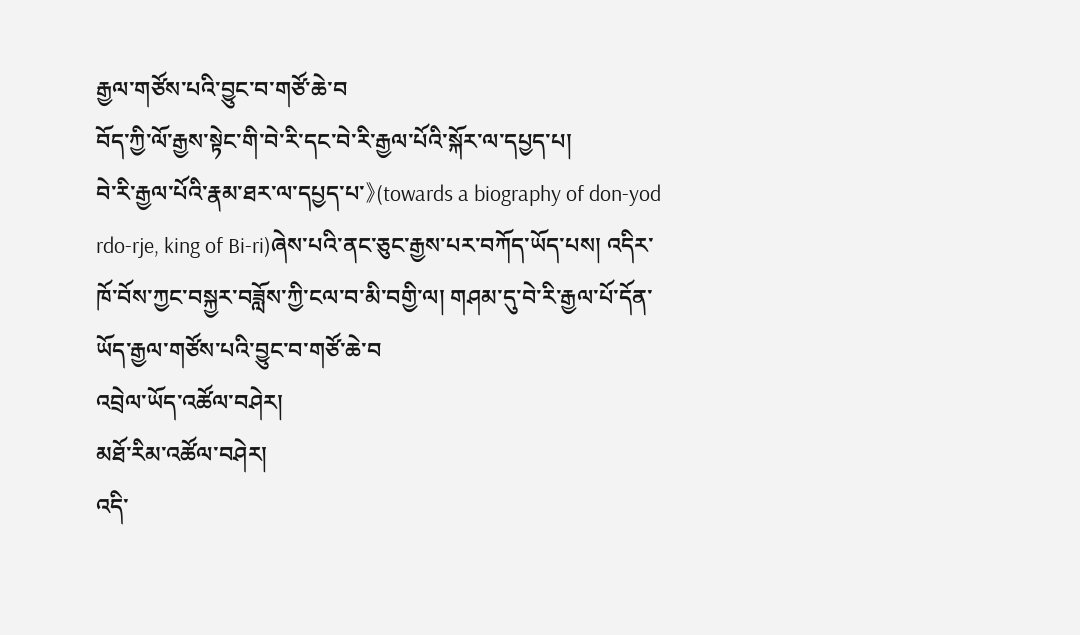རྒྱལ་གཙོས་པའི་བྱུང་བ་གཙོ་ཆེ་བ
བོད་ཀྱི་ལོ་རྒྱས་སྟེང་གི་བེ་རི་དང་བེ་རི་རྒྱལ་པོའི་སྐོར་ལ་དཔྱད་པ།
བེ་རི་རྒྱལ་པོའི་རྣམ་ཐར་ལ་དཔྱད་པ་》(towards a biography of don-yod rdo-rje, king of Bi-ri)ཞེས་པའི་ནང་ཅུང་རྒྱས་པར་བཀོད་ཡོད་པས། འདིར་ཁོ་བོས་ཀྱང་བསྐྱར་བཟློས་ཀྱི་ངལ་བ་མི་བགྱི་ལ། གཤམ་དུ་བེ་རི་རྒྱལ་པོ་དོན་ཡོད་རྒྱལ་གཙོས་པའི་བྱུང་བ་གཙོ་ཆེ་བ
འབྲེལ་ཡོད་འཚོལ་བཤེར།
མཐོ་རིམ་འཚོལ་བཤེར།
འདི་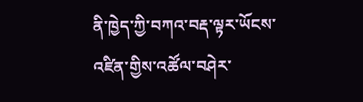ནི་ཁྱེད་ཀྱི་བཀའ་བརྡ་ལྟར་ཡོངས་འཛིན་གྱིས་འཚོལ་བཤེར་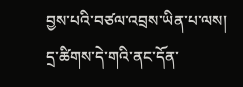བྱས་པའི་བཙལ་འབྲས་ཡིན་པ་ལས། དྲ་ཚིགས་དེ་གའི་ནང་དོན་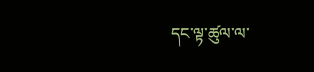དང་ལྟ་ཚུལ་ལ་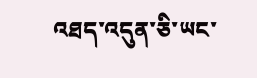འཐད་འདུན་ཅི་ཡང་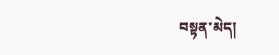བསྟན་མེད།